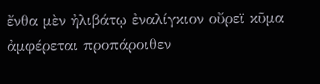ἔνθα μὲν ἠλιβάτῳ ἐναλίγκιον οὔρεϊ κῦμα ἀμφέρεται προπάροιθεν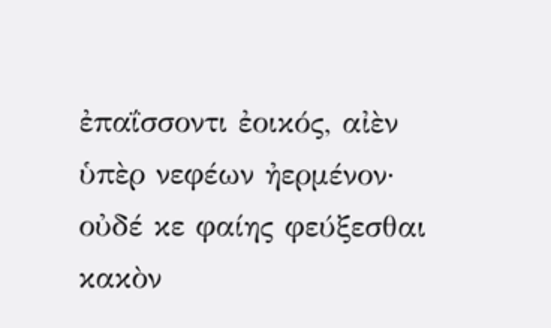ἐπαΐσσοντι ἐοικός, αἰὲν ὑπὲρ νεφέων ἠερμένον· οὐδέ κε φαίης φεύξεσθαι κακὸν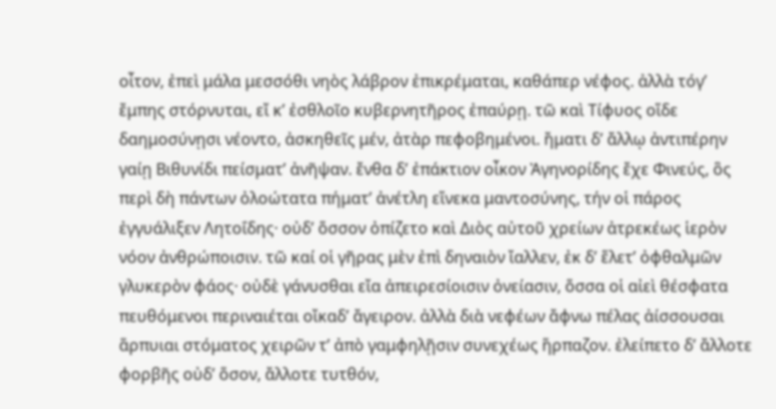οἶτον, ἐπεὶ μάλα μεσσόθι νηὸς λάβρον ἐπικρέμαται, καθάπερ νέφος. ἀλλὰ τόγʼ ἔμπης στόρνυται, εἴ κʼ ἐσθλοῖο κυβερνητῆρος ἐπαύρῃ. τῶ καὶ Τίφυος οἵδε δαημοσύνῃσι νέοντο, ἀσκηθεῖς μέν, ἀτὰρ πεφοβημένοι. ἤματι δʼ ἄλλῳ ἀντιπέρην γαίῃ Βιθυνίδι πείσματʼ ἀνῆψαν. ἔνθα δʼ ἐπάκτιον οἶκον Ἀγηνορίδης ἔχε Φινεύς, ὃς περὶ δὴ πάντων ὀλοώτατα πήματʼ ἀνέτλη εἵνεκα μαντοσύνης, τήν οἱ πάρος ἐγγυάλιξεν Λητοΐδης· οὐδʼ ὅσσον ὀπίζετο καὶ Διὸς αὐτοῦ χρείων ἀτρεκέως ἱερὸν νόον ἀνθρώποισιν. τῶ καί οἱ γῆρας μὲν ἐπὶ δηναιὸν ἴαλλεν, ἐκ δʼ ἕλετʼ ὀφθαλμῶν γλυκερὸν φάος· οὐδὲ γάνυσθαι εἴα ἀπειρεσίοισιν ὀνείασιν, ὅσσα οἱ αἰεὶ θέσφατα πευθόμενοι περιναιέται οἴκαδʼ ἄγειρον. ἀλλὰ διὰ νεφέων ἄφνω πέλας ἀίσσουσαι ἅρπυιαι στόματος χειρῶν τʼ ἀπὸ γαμφηλῇσιν συνεχέως ἥρπαζον. ἐλείπετο δʼ ἄλλοτε φορβῆς οὐδʼ ὅσον, ἄλλοτε τυτθόν,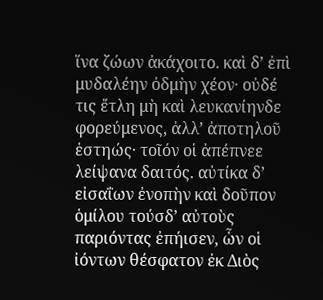ἵνα ζώων ἀκάχοιτο. καὶ δʼ ἐπὶ μυδαλέην ὀδμὴν χέον· οὐδέ τις ἔτλη μὴ καὶ λευκανίηνδε φορεύμενος, ἀλλʼ ἀποτηλοῦ ἑστηώς· τοῖόν οἱ ἀπέπνεε λείψανα δαιτός. αὐτίκα δʼ εἰσαΐων ἐνοπὴν καὶ δοῦπον ὁμίλου τούσδʼ αὐτοὺς παριόντας ἐπήισεν, ὧν οἱ ἰόντων θέσφατον ἐκ Διὸς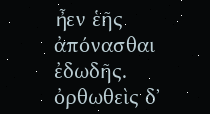ἦεν ἑῆς ἀπόνασθαι ἐδωδῆς. ὀρθωθεὶς δʼ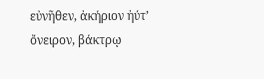εὐνῆθεν, ἀκήριον ἠύτʼ ὄνειρον, βάκτρῳ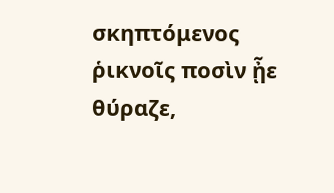σκηπτόμενος ῥικνοῖς ποσὶν ᾖε θύραζε,